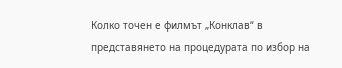Колко точен е филмът „Конклав“ в представянето на процедурата по избор на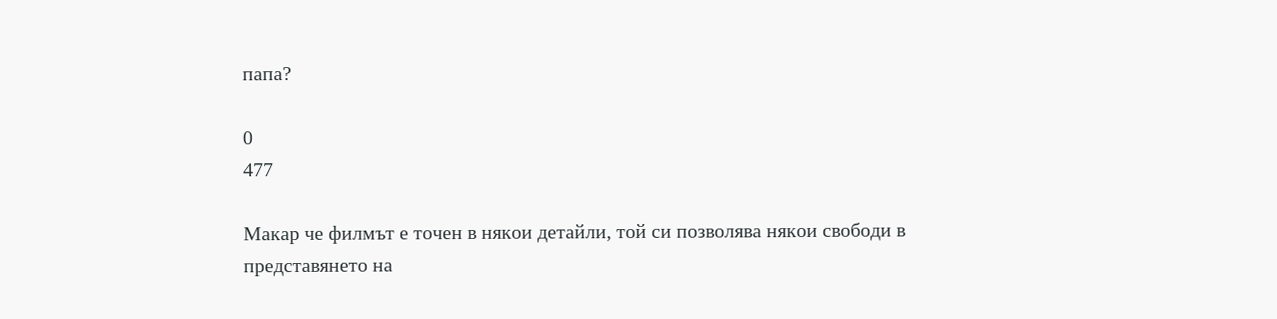папа?

0
477

Макар че филмът е точен в някои детайли, той си позволява някои свободи в представянето на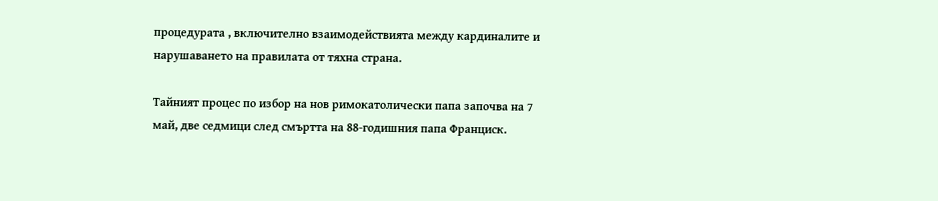процедурата , включително взаимодействията между кардиналите и нарушаването на правилата от тяхна страна.

Тайният процес по избор на нов римокатолически папа започва на 7 май, две седмици след смъртта на 88-годишния папа Франциск.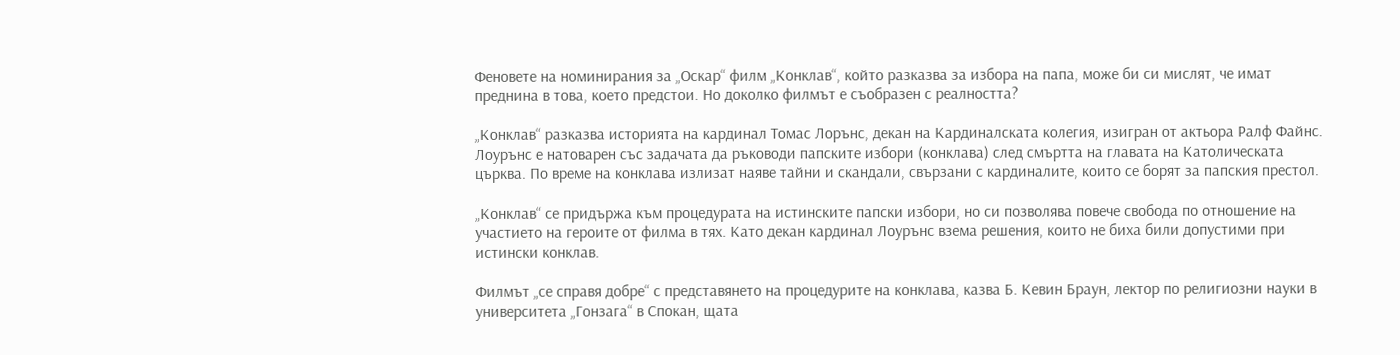Феновете на номинирания за „Оскар“ филм „Конклав“, който разказва за избора на папа, може би си мислят, че имат преднина в това, което предстои. Но доколко филмът е съобразен с реалността?

„Конклав“ разказва историята на кардинал Томас Лорънс, декан на Кардиналската колегия, изигран от актьора Ралф Файнс. Лоурънс е натоварен със задачата да ръководи папските избори (конклава) след смъртта на главата на Католическата църква. По време на конклава излизат наяве тайни и скандали, свързани с кардиналите, които се борят за папския престол.

„Конклав“ се придържа към процедурата на истинските папски избори, но си позволява повече свобода по отношение на участието на героите от филма в тях. Като декан кардинал Лоурънс взема решения, които не биха били допустими при истински конклав.

Филмът „се справя добре“ с представянето на процедурите на конклава, казва Б. Кевин Браун, лектор по религиозни науки в университета „Гонзага“ в Спокан, щата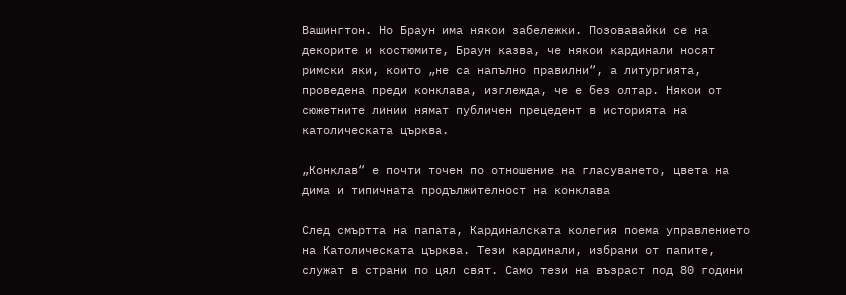Вашингтон. Но Браун има някои забележки. Позовавайки се на декорите и костюмите, Браун казва, че някои кардинали носят римски яки, които „не са напълно правилни“, а литургията, проведена преди конклава, изглежда, че е без олтар. Някои от сюжетните линии нямат публичен прецедент в историята на католическата църква.

„Конклав“ е почти точен по отношение на гласуването, цвета на дима и типичната продължителност на конклава

След смъртта на папата, Кардиналската колегия поема управлението на Католическата църква. Тези кардинали, избрани от папите, служат в страни по цял свят. Само тези на възраст под 80 години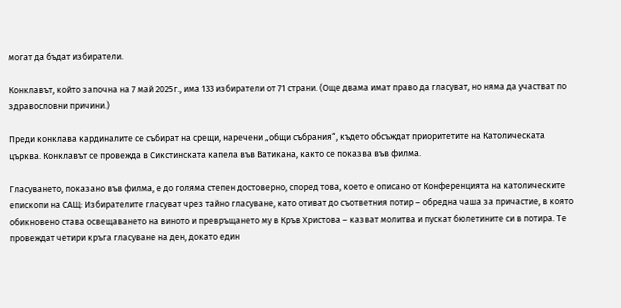могат да бъдат избиратели.

Конклавът, който започна на 7 май 2025г., има 133 избиратели от 71 страни. (Още двама имат право да гласуват, но няма да участват по здравословни причини.)

Преди конклава кардиналите се събират на срещи, наречени „общи събрания“, където обсъждат приоритетите на Католическата църква. Конклавът се провежда в Сикстинската капела във Ватикана, както се показва във филма.

Гласуването, показано във филма, е до голяма степен достоверно, според това, което е описано от Конференцията на католическите епископи на САЩ: Избирателите гласуват чрез тайно гласуване, като отиват до съответния потир – обредна чаша за причастие, в която обикновено става освещаването на виното и превръщането му в Кръв Христова – казват молитва и пускат бюлетините си в потира. Те провеждат четири кръга гласуване на ден, докато един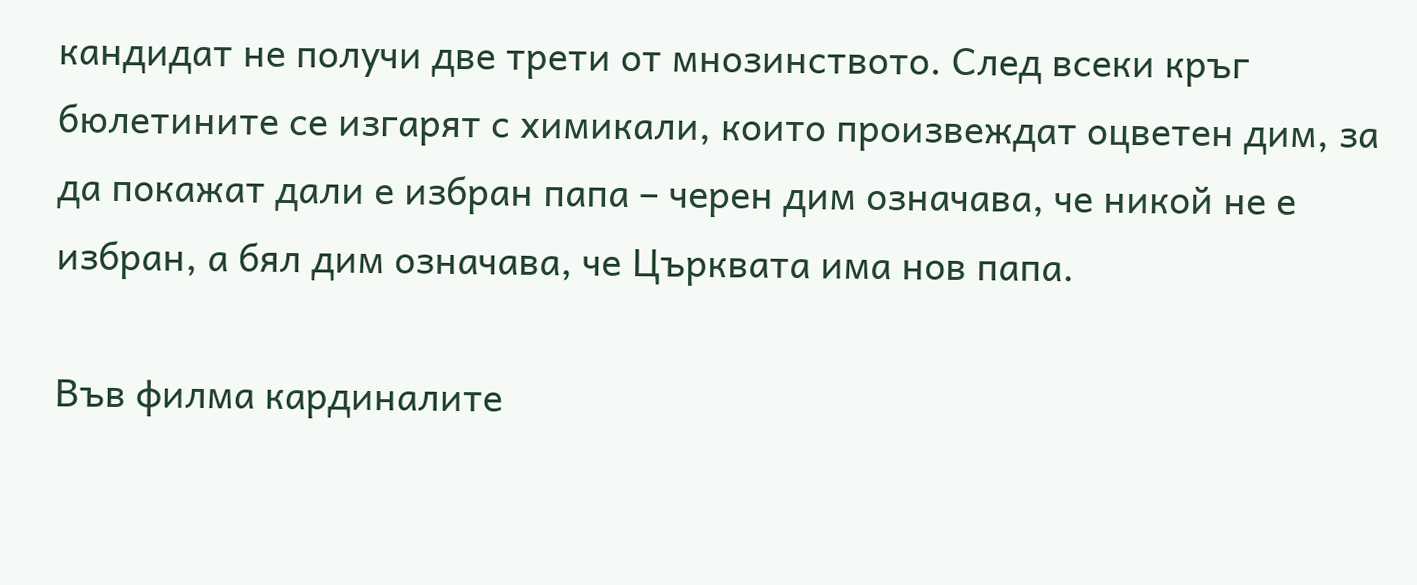кандидат не получи две трети от мнозинството. След всеки кръг бюлетините се изгарят с химикали, които произвеждат оцветен дим, за да покажат дали е избран папа – черен дим означава, че никой не е избран, а бял дим означава, че Църквата има нов папа.

Във филма кардиналите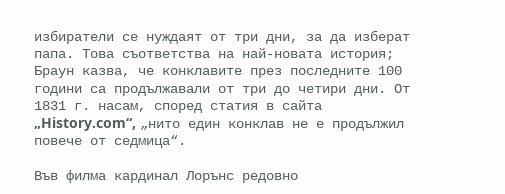избиратели се нуждаят от три дни, за да изберат папа. Това съответства на най-новата история; Браун казва, че конклавите през последните 100 години са продължавали от три до четири дни. От 1831 г. насам, според статия в сайта „History.com“, „нито един конклав не е продължил повече от седмица“.

Във филма кардинал Лорънс редовно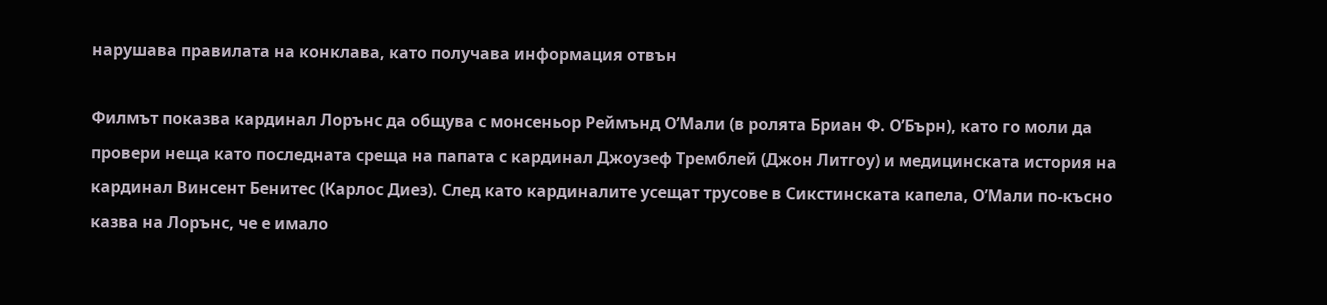нарушава правилата на конклава, като получава информация отвън

Филмът показва кардинал Лорънс да общува с монсеньор Реймънд О’Мали (в ролята Бриан Ф. О’Бърн), като го моли да провери неща като последната среща на папата с кардинал Джоузеф Тремблей (Джон Литгоу) и медицинската история на кардинал Винсент Бенитес (Карлос Диез). След като кардиналите усещат трусове в Сикстинската капела, О’Мали по-късно казва на Лорънс, че е имало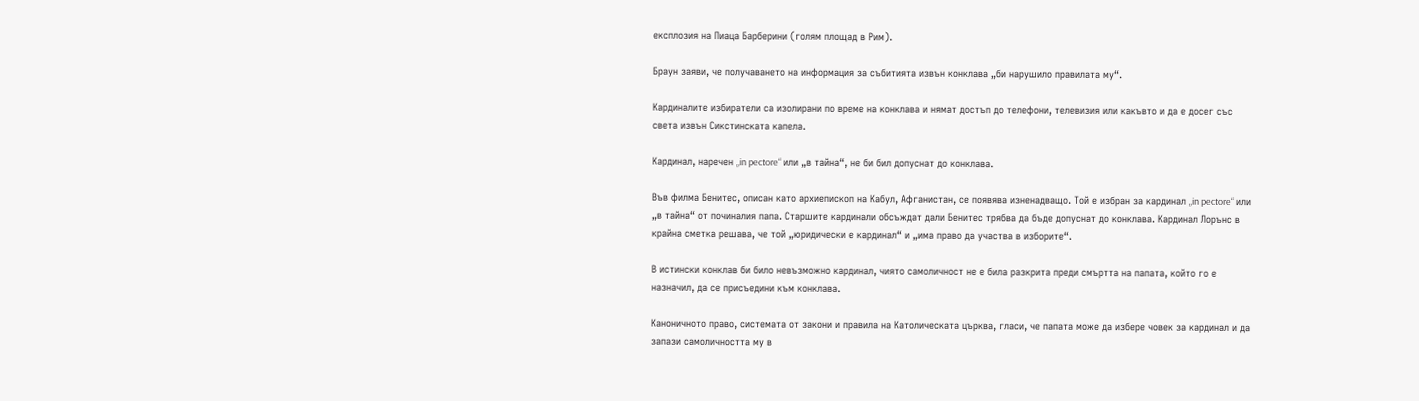експлозия на Пиаца Барберини (голям площад в Рим).

Браун заяви, че получаването на информация за събитията извън конклава „би нарушило правилата му“.

Кардиналите избиратели са изолирани по време на конклава и нямат достъп до телефони, телевизия или какъвто и да е досег със света извън Сикстинската капела.

Кардинал, наречен „in pectore“ или „в тайна“, не би бил допуснат до конклава.

Във филма Бенитес, описан като архиепископ на Кабул, Афганистан, се появява изненадващо. Той е избран за кардинал „in pectore“ или „в тайна“ от починалия папа. Старшите кардинали обсъждат дали Бенитес трябва да бъде допуснат до конклава. Kардинал Лорънс в крайна сметка решава, че той „юридически е кардинал“ и „има право да участва в изборите“.

В истински конклав би било невъзможно кардинал, чиято самоличност не е била разкрита преди смъртта на папата, който го е назначил, да се присъедини към конклава.

Kaноничното право, системата от закони и правила на Католическата църква, гласи, че папата може да избере човек за кардинал и да запази самоличността му в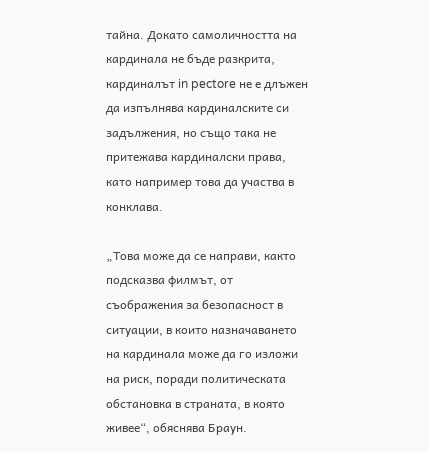тайна. Докато самоличността на кардинала не бъде разкрита, кардиналът in pectore не е длъжен да изпълнява кардиналските си задължения, но също така не притежава кардиналски права, като например това да участва в конклава.

„Това може да се направи, както подсказва филмът, от съображения за безопасност в ситуации, в които назначаването на кардинала може да го изложи на риск, поради политическата обстановка в страната, в която живее“, обяснява Браун.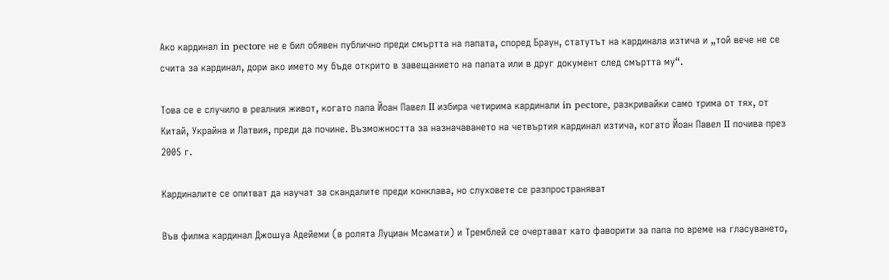Ако кардинал in pectore не е бил обявен публично преди смъртта на папата, според Браун, статутът на кардинала изтича и „той вече не се счита за кардинал, дори ако името му бъде открито в завещанието на папата или в друг документ след смъртта му“.

Това се е случило в реалния живот, когато папа Йоан Павел II избира четирима кардинали in pectore, разкривайки само трима от тях, от Китай, Украйна и Латвия, преди да почине. Възможността за назначаването на четвъртия кардинал изтича, когато Йоан Павел II почива през 2005 г.

Кардиналите се опитват да научат за скандалите преди конклава, но слуховете се разпространяват

Във филма кардинал Джошуа Адейеми (в ролята Луциан Мсамати) и Тремблей се очертават като фаворити за папа по време на гласуването,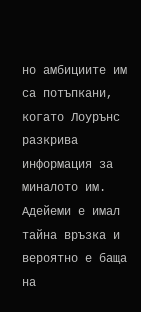но амбициите им са потъпкани, когато Лоурънс разкрива информация за миналото им. Адейеми е имал тайна връзка и вероятно е баща на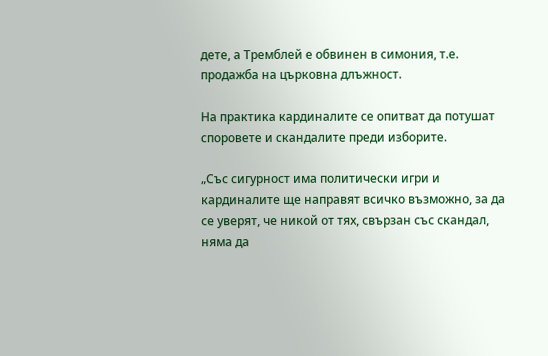дете, а Тремблей е обвинен в симония, т.е. продажба на църковна длъжност.

На практика кардиналите се опитват да потушат споровете и скандалите преди изборите.

„Със сигурност има политически игри и кардиналите ще направят всичко възможно, за да се уверят, че никой от тях, свързан със скандал, няма да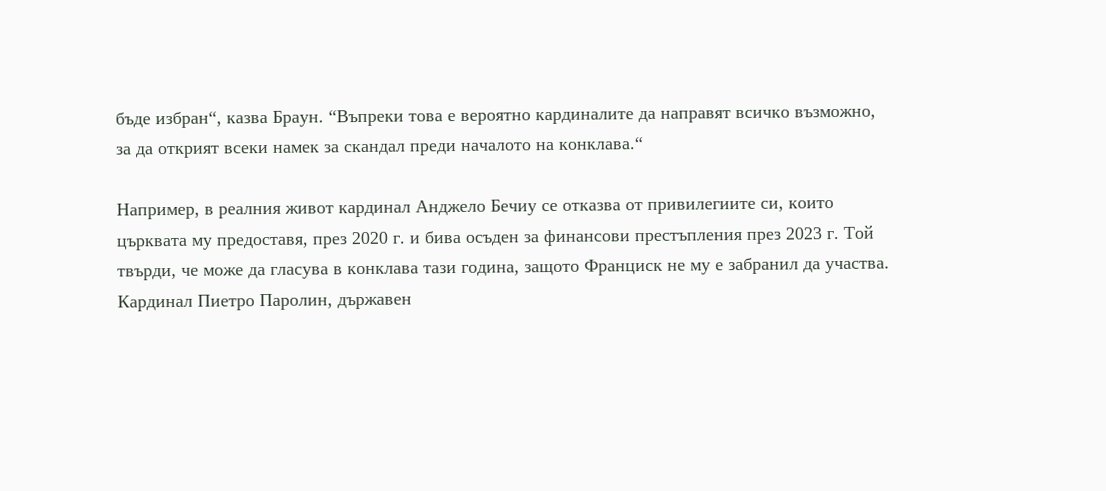бъде избран“, казва Браун. “Въпреки това е вероятно кардиналите да направят всичко възможно, за да открият всеки намек за скандал преди началото на конклава.“

Например, в реалния живот кардинал Анджело Бечиу се отказва от привилегиите си, които църквата му предоставя, през 2020 г. и бива осъден за финансови престъпления през 2023 г. Той твърди, че може да гласува в конклава тази година, защото Франциск не му е забранил да участва. Кардинал Пиетро Паролин, държавен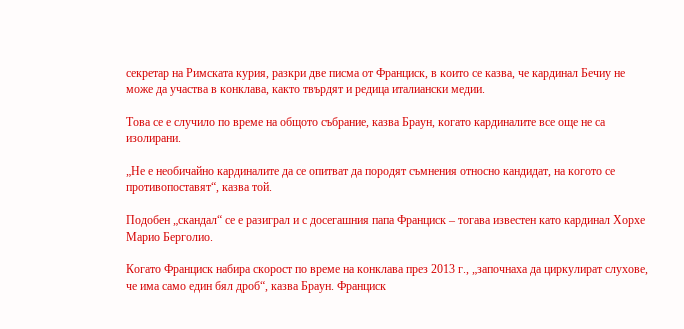секретар на Римската курия, разкри две писма от Франциск, в които се казва, че кардинал Бечиу не може да участва в конклава, както твърдят и редица италиански медии.

Това се е случило по време на общото събрание, казва Браун, когато кардиналите все още не са изолирани.

„Не е необичайно кардиналите да се опитват да породят съмнения относно кандидат, на когото се противопоставят“, казва той.

Подобен „скандал“ се е разиграл и с досегашния папа Франциск – тогава известен като кардинал Хорхе Марио Берголио.

Когато Франциск набира скорост по време на конклава през 2013 г., „започнаха да циркулират слухове, че има само един бял дроб“, казва Браун. Франциск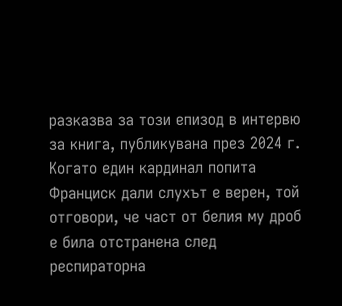разказва за този епизод в интервю за книга, публикувана през 2024 г. Когато един кардинал попита Франциск дали слухът е верен, той отговори, че част от белия му дроб е била отстранена след респираторна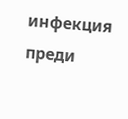инфекция преди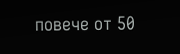повече от 50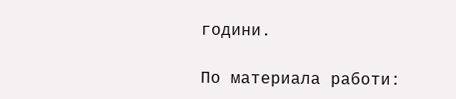години.

По материала работи: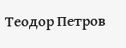Теодор Петров